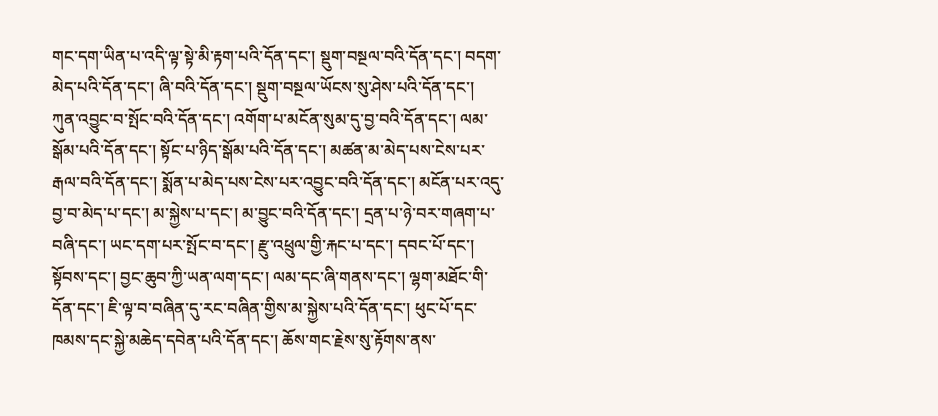གང་དག་ཡིན་པ་འདི་ལྟ་སྟེ་མི་རྟག་པའི་དོན་དང་། སྡུག་བསྔལ་བའི་དོན་དང་། བདག་མེད་པའི་དོན་དང་། ཞི་བའི་དོན་དང་། སྡུག་བསྔལ་ཡོངས་སུ་ཤེས་པའི་དོན་དང་། ཀུན་འབྱུང་བ་སྤོང་བའི་དོན་དང་། འགོག་པ་མངོན་སུམ་དུ་བྱ་བའི་དོན་དང་། ལམ་སྒོམ་པའི་དོན་དང་། སྟོང་པ་ཉིད་སྒོམ་པའི་དོན་དང་། མཚན་མ་མེད་པས་ངེས་པར་རྒལ་བའི་དོན་དང་། སྨོན་པ་མེད་པས་ངེས་པར་འབྱུང་བའི་དོན་དང་། མངོན་པར་འདུ་བྱ་བ་མེད་པ་དང་། མ་སྐྱེས་པ་དང་། མ་བྱུང་བའི་དོན་དང་། དྲན་པ་ཉེ་བར་གཞག་པ་བཞི་དང་། ཡང་དག་པར་སྤོང་བ་དང་། རྫུ་འཕྲུལ་གྱི་རྐང་པ་དང་། དབང་པོ་དང་། སྟོབས་དང་། བྱང་ཆུབ་ཀྱི་ཡན་ལག་དང་། ལམ་དང་ཞི་གནས་དང་། ལྷག་མཐོང་གི་དོན་དང་། ཇི་ལྟ་བ་བཞིན་དུ་རང་བཞིན་གྱིས་མ་སྐྱེས་པའི་དོན་དང་། ཕུང་པོ་དང་ཁམས་དང་སྐྱེ་མཆེད་དབེན་པའི་དོན་དང་། ཆོས་གང་རྗེས་སུ་རྟོགས་ནས་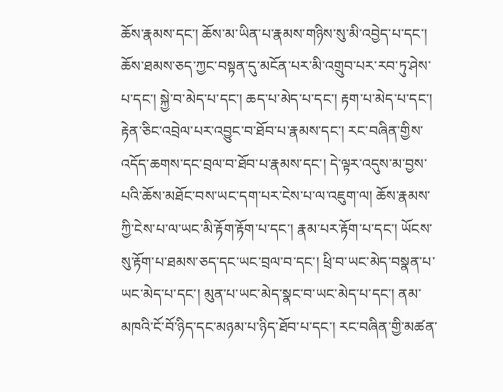ཆོས་རྣམས་དང་། ཆོས་མ་ཡིན་པ་རྣམས་གཉིས་སུ་མི་འབྱེད་པ་དང་། ཆོས་ཐམས་ཅད་ཀྱང་བསྟན་དུ་མངོན་པར་མི་འགྲུབ་པར་རབ་ཏུ་ཤེས་པ་དང་། སྐྱེ་བ་མེད་པ་དང་། ཆད་པ་མེད་པ་དང་། རྟག་པ་མེད་པ་དང་། རྟེན་ཅིང་འབྲེལ་པར་འབྱུང་བ་ཐོབ་པ་རྣམས་དང་། རང་བཞིན་གྱིས་འདོད་ཆགས་དང་བྲལ་བ་ཐོབ་པ་རྣམས་དང་། དེ་ལྟར་འདུས་མ་བྱས་པའི་ཆོས་མཐོང་བས་ཡང་དག་པར་ངེས་པ་ལ་འཇུག་ལ། ཆོས་རྣམས་ཀྱི་ངེས་པ་ལ་ཡང་མི་རྟོག་རྟོག་པ་དང་། རྣམ་པར་རྟོག་པ་དང་། ཡོངས་སུ་རྟོག་པ་ཐམས་ཅད་དང་ཡང་བྲལ་བ་དང་། ཕྲི་བ་ཡང་མེད་བསྣན་པ་ཡང་མེད་པ་དང་། མུན་པ་ཡང་མེད་སྣང་བ་ཡང་མེད་པ་དང་། ནམ་མཁའི་ངོ་བོ་ཉིད་དང་མཉམ་པ་ཉིད་ཐོབ་པ་དང་། རང་བཞིན་གྱི་མཚན་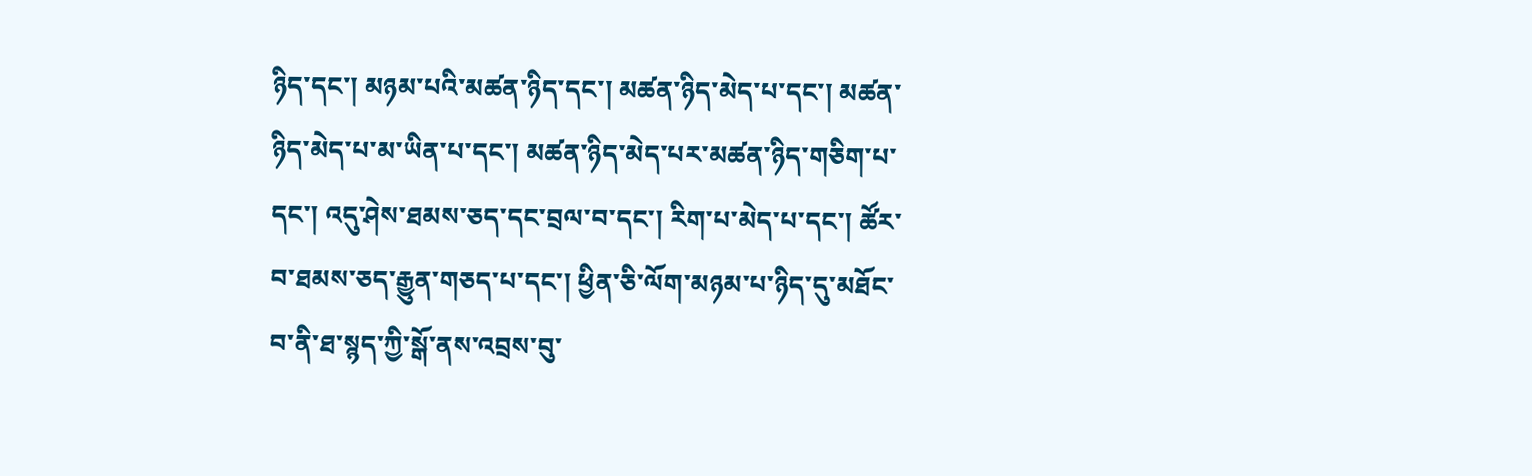ཉིད་དང་། མཉམ་པའི་མཚན་ཉིད་དང་། མཚན་ཉིད་མེད་པ་དང་། མཚན་ཉིད་མེད་པ་མ་ཡིན་པ་དང་། མཚན་ཉིད་མེད་པར་མཚན་ཉིད་གཅིག་པ་དང་། འདུ་ཤེས་ཐམས་ཅད་དང་བྲལ་བ་དང་། རིག་པ་མེད་པ་དང་། ཚོར་བ་ཐམས་ཅད་རྒྱུན་གཅད་པ་དང་། ཕྱིན་ཅི་ལོག་མཉམ་པ་ཉིད་དུ་མཐོང་བ་ནི་ཐ་སྙད་ཀྱི་སྒོ་ནས་འབྲས་བུ་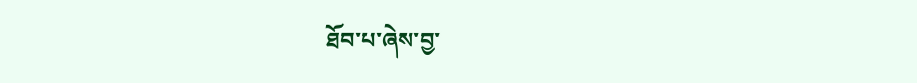ཐོབ་པ་ཞེས་བྱ་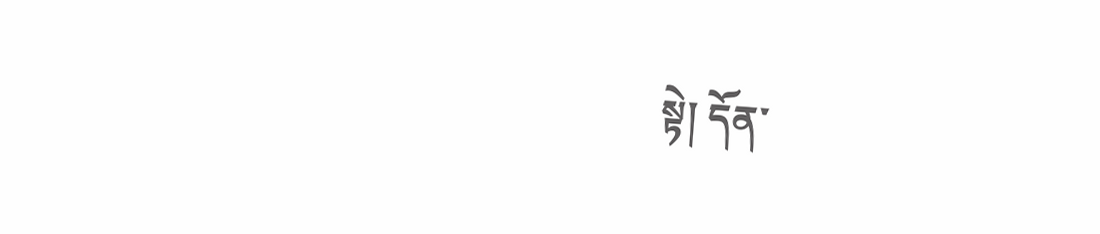སྟེ། དོན་